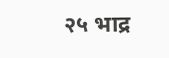२५ भाद्र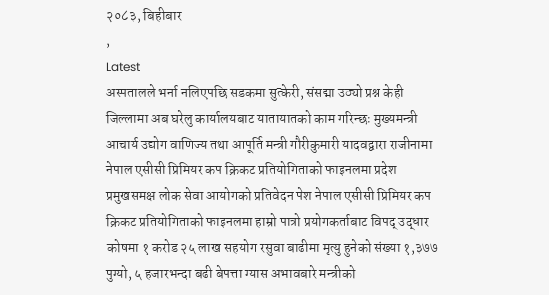२०८३, बिहीबार
,
Latest
अस्पतालले भर्ना नलिएपछि सडकमा सुत्केरी, संसद्मा उठ्यो प्रश्न केही जिल्लामा अब घरेलु कार्यालयबाट यातायातको काम गरिन्छः मुख्यमन्त्री आचार्य उद्योग वाणिज्य तथा आपूर्ति मन्त्री गौरीकुमारी यादवद्वारा राजीनामा नेपाल एसीसी प्रिमियर कप क्रिकट प्रतियोगिताको फाइनलमा प्रदेश प्रमुखसमक्ष लोक सेवा आयोगको प्रतिवेदन पेश नेपाल एसीसी प्रिमियर कप क्रिकट प्रतियोगिताको फाइनलमा हाम्रो पात्रो प्रयोगकर्ताबाट विपद् उद्धार कोषमा १ करोड २५ लाख सहयोग रसुवा बाढीमा मृत्यु हुनेको संख्या १,३७७ पुग्यो, ५ हजारभन्दा बढी बेपत्ता ग्यास अभावबारे मन्त्रीको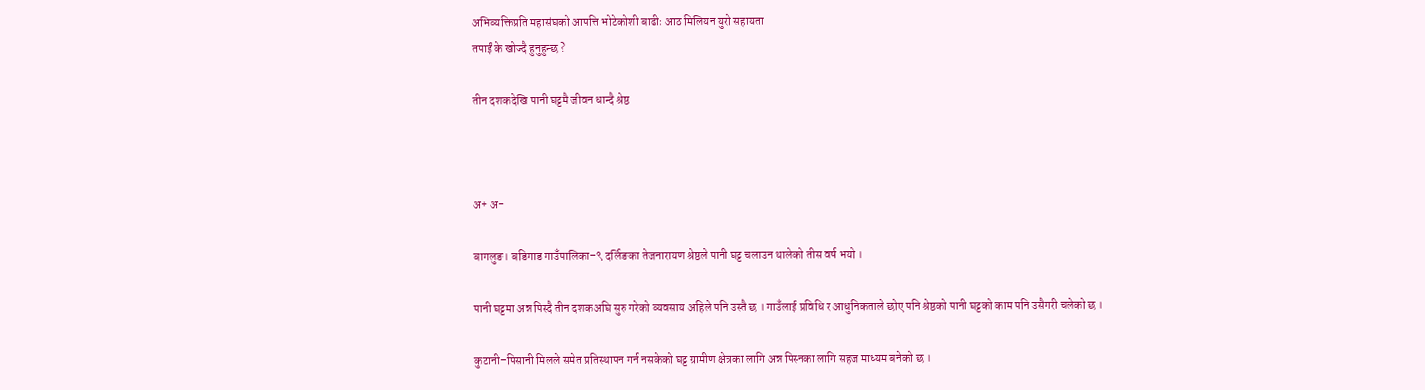अभिव्यक्तिप्रति महासंघको आपत्ति भोटेकोशी बाढीः आठ मिलियन युरो सहायता
तपाईं के खोज्दै हुनुहुन्छ ?

तीन दशकदेखि पानी घट्टमै जीवन धान्दै श्रेष्ठ



अ+ अ-

बागलुङ। बडिगाड गाउँपालिका–९ दर्लिङका तेजनारायण श्रेष्ठले पानी घट्ट चलाउन थालेको तीस वर्ष भयो ।

पानी घट्टमा अन्न पिस्दै तीन दशकअघि सुरु गरेको व्यवसाय अहिले पनि उस्तै छ । गाउँलाई प्रविधि र आधुनिकताले छोए पनि श्रेष्ठको पानी घट्टको काम पनि उसैगरी चलेको छ ।

कुटानी–पिसानी मिलले समेत प्रतिस्थापन गर्न नसकेको घट्ट ग्रामीण क्षेत्रका लागि अन्न पिस्नका लागि सहज माध्यम बनेको छ ।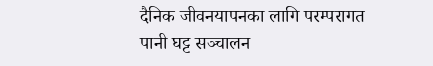दैनिक जीवनयापनका लागि परम्परागत पानी घट्ट सञ्चालन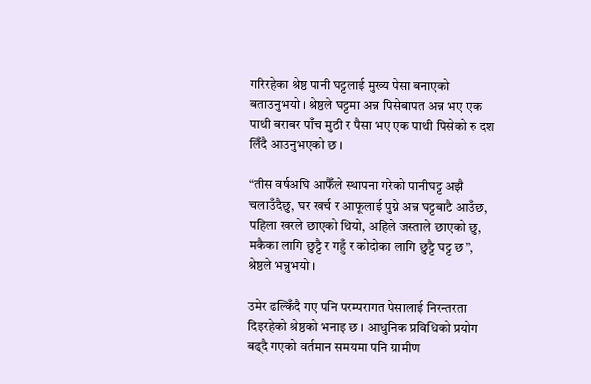गरिरहेका श्रेष्ठ पानी घट्टलाई मुख्य पेसा बनाएको बताउनुभयो । श्रेष्ठले घट्टमा अन्न पिसेबापत अन्न भए एक पाथी बराबर पाँच मुठी र पैसा भए एक पाथी पिसेको रु दश लिँदै आउनुभएको छ ।

“तीस वर्षअघि आफैँले स्थापना गरेको पानीघट्ट अझै चलाउँदैछु, घर खर्च र आफूलाई पुग्ने अन्न घट्टबाटै आउँछ, पहिला खरले छाएको थियो, अहिले जस्ताले छाएको छु, मकैका लागि छुट्टै र गहुँ र कोदोका लागि छुट्टै घट्ट छ”, श्रेष्ठले भन्नुभयो ।

उमेर ढल्किँदै गए पनि परम्परागत पेसालाई निरन्तरता दिइरहेको श्रेष्ठको भनाइ छ । आधुनिक प्रविधिको प्रयोग बढ्दै गएको वर्तमान समयमा पनि ग्रामीण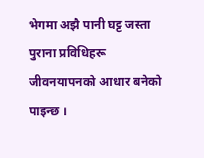भेगमा अझै पानी घट्ट जस्ता पुराना प्रविधिहरू जीवनयापनको आधार बनेको पाइन्छ ।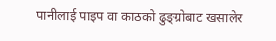पानीलाई पाइप वा काठको ढुङ्ग्रोबाट खसालेर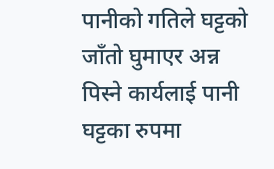पानीको गतिले घट्टको जाँतो घुमाएर अन्न पिस्ने कार्यलाई पानी घट्टका रुपमा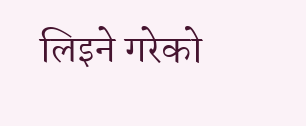लिइने गरेको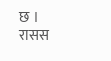छ ।  रासस